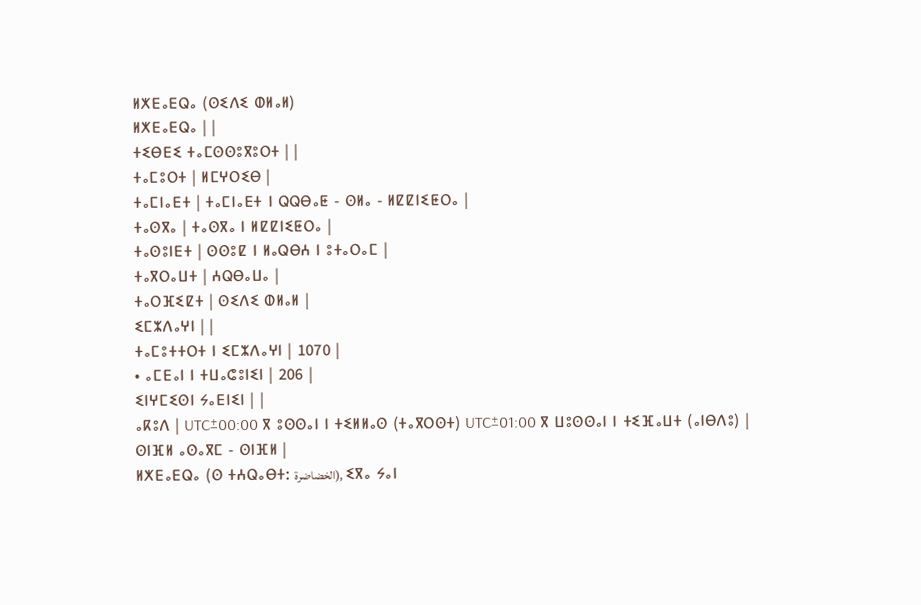ⵍⵅⴹⴰⴹⵕⴰ (ⵙⵉⴷⵉ ⵀⵍⴰⵍ)
ⵍⵅⴹⴰⴹⵕⴰ | |
ⵜⵉⴱⴹⵉ ⵜⴰⵎⵙⵙⵓⴳⵓⵔⵜ | |
ⵜⴰⵎⵓⵔⵜ | ⵍⵎⵖⵔⵉⴱ |
ⵜⴰⵎⵏⴰⴹⵜ | ⵜⴰⵎⵏⴰⴹⵜ ⵏ ⵕⵕⴱⴰⵟ - ⵙⵍⴰ - ⵍⵇⵇⵏⵉⵟⵔⴰ |
ⵜⴰⵙⴳⴰ | ⵜⴰⵙⴳⴰ ⵏ ⵍⵇⵇⵏⵉⵟⵔⴰ |
ⵜⴰⵙⵓⵏⴹⵜ | ⵙⵙⵓⵇ ⵏ ⵍⴰⵕⴱⵄ ⵏ ⵓⵜⴰⵔⴰⵎ |
ⵜⴰⴳⵔⴰⵡⵜ | ⵄⵕⴱⴰⵡⴰ |
ⵜⴰⵔⴼⵉⵇⵜ | ⵙⵉⴷⵉ ⵀⵍⴰⵍ |
ⵉⵎⵣⴷⴰⵖⵏ | |
ⵜⴰⵎⵓⵜⵜⵔⵜ ⵏ ⵉⵎⵣⴷⴰⵖⵏ | 1070 |
• ⴰⵎⴹⴰⵏ ⵏ ⵜⵡⴰⵛⵓⵏⵉⵏ | 206 |
ⵉⵏⵖⵎⵉⵙⵏ ⵢⴰⴹⵏⵉⵏ | |
ⴰⴽⵓⴷ | UTC±00:00 ⴳ ⵓⵙⵙⴰⵏ ⵏ ⵜⵉⵍⵍⴰⵙ (ⵜⴰⴳⵔⵙⵜ) UTC±01:00 ⴳ ⵡⵓⵙⵙⴰⵏ ⵏ ⵜⵉⴼⴰⵡⵜ (ⴰⵏⴱⴷⵓ) |
ⵙⵏⴼⵍ ⴰⵙⴰⴳⵎ - ⵙⵏⴼⵍ |
ⵍⵅⴹⴰⴹⵕⴰ (ⵙ ⵜⵄⵕⴰⴱⵜ: الخضاضرة), ⵉⴳⴰ ⵢⴰⵏ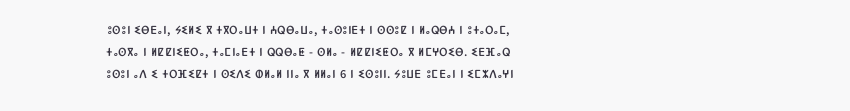ⵓⵙⵓⵏ ⵉⴱⴹⴰⵏ, ⵢⵉⵍⵉ ⴳ ⵜⴳⵔⴰⵡⵜ ⵏ ⵄⵕⴱⴰⵡⴰ, ⵜⴰⵙⵓⵏⴹⵜ ⵏ ⵙⵙⵓⵇ ⵏ ⵍⴰⵕⴱⵄ ⵏ ⵓⵜⴰⵔⴰⵎ, ⵜⴰⵙⴳⴰ ⵏ ⵍⵇⵇⵏⵉⵟⵔⴰ, ⵜⴰⵎⵏⴰⴹⵜ ⵏ ⵕⵕⴱⴰⵟ - ⵙⵍⴰ - ⵍⵇⵇⵏⵉⵟⵔⴰ ⴳ ⵍⵎⵖⵔⵉⴱ. ⵉⴹⴼⴰⵕ ⵓⵙⵓⵏ ⴰⴷ ⵉ ⵜⵔⴼⵉⵇⵜ ⵏ ⵙⵉⴷⵉ ⵀⵍⴰⵍ ⵏⵏⴰ ⴳ ⵍⵍⴰⵏ 6 ⵏ ⵉⵙⵓⵏⵏ. ⵢⵓⵡⴹ ⵓⵎⴹⴰⵏ ⵏ ⵉⵎⵣⴷⴰⵖⵏ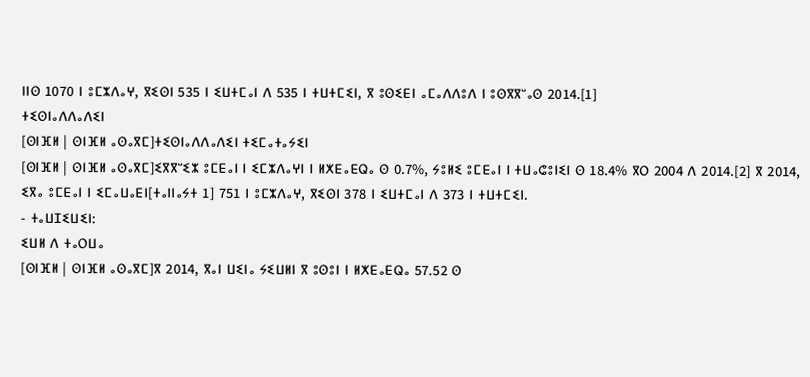ⵏⵏⵙ 1070 ⵏ ⵓⵎⵣⴷⴰⵖ, ⴳⵉⵙⵏ 535 ⵏ ⵉⵡⵜⵎⴰⵏ ⴷ 535 ⵏ ⵜⵡⵜⵎⵉⵏ, ⴳ ⵓⵙⵉⴹⵏ ⴰⵎⴰⴷⴷⵓⴷ ⵏ ⵓⵙⴳⴳⵯⴰⵙ 2014.[1]
ⵜⵉⵙⵏⴰⴷⴷⴰⴷⵉⵏ
[ⵙⵏⴼⵍ | ⵙⵏⴼⵍ ⴰⵙⴰⴳⵎ]ⵜⵉⵙⵏⴰⴷⴷⴰⴷⵉⵏ ⵜⵉⵎⴰⵜⴰⵢⵉⵏ
[ⵙⵏⴼⵍ | ⵙⵏⴼⵍ ⴰⵙⴰⴳⵎ]ⵉⴳⴳⵯⵉⵣ ⵓⵎⴹⴰⵏ ⵏ ⵉⵎⵣⴷⴰⵖⵏ ⵏ ⵍⵅⴹⴰⴹⵕⴰ ⵙ 0.7%, ⵢⵓⵍⵉ ⵓⵎⴹⴰⵏ ⵏ ⵜⵡⴰⵛⵓⵏⵉⵏ ⵙ 18.4% ⴳⵔ 2004 ⴷ 2014.[2] ⴳ 2014, ⵉⴳⴰ ⵓⵎⴹⴰⵏ ⵏ ⵉⵎⴰⵡⴰⴹⵏ[ⵜⴰⵏⵏⴰⵢⵜ 1] 751 ⵏ ⵓⵎⵣⴷⴰⵖ, ⴳⵉⵙⵏ 378 ⵏ ⵉⵡⵜⵎⴰⵏ ⴷ 373 ⵏ ⵜⵡⵜⵎⵉⵏ.
- ⵜⴰⵡⵊⵉⵡⵉⵏ:
ⵉⵡⵍ ⴷ ⵜⴰⵔⵡⴰ
[ⵙⵏⴼⵍ | ⵙⵏⴼⵍ ⴰⵙⴰⴳⵎ]ⴳ 2014, ⴳⴰⵏ ⵡⵉⵏⴰ ⵢⵉⵡⵍⵏ ⴳ ⵓⵙⵓⵏ ⵏ ⵍⵅⴹⴰⴹⵕⴰ 57.52 ⵙ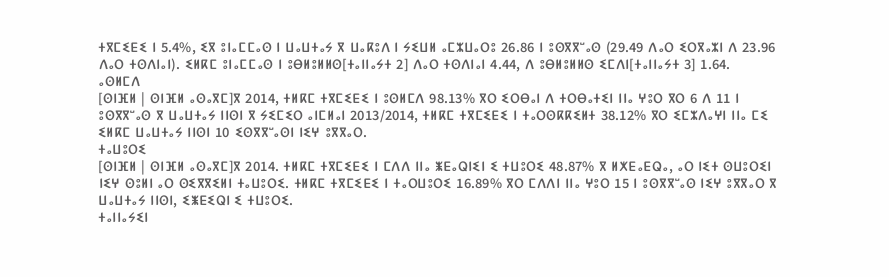ⵜⴳⵎⵉⴹⵉ ⵏ 5.4%, ⵉⴳ ⵓⵏⴰⵎⵎⴰⵙ ⵏ ⵡⴰⵡⵜⴰⵢ ⴳ ⵡⴰⴽⵓⴷ ⵏ ⵢⵉⵡⵍ ⴰⵎⵣⵡⴰⵔⵓ 26.86 ⵏ ⵓⵙⴳⴳⵯⴰⵙ (29.49 ⴷⴰⵔ ⵉⵔⴳⴰⵣⵏ ⴷ 23.96 ⴷⴰⵔ ⵜⵙⴷⵏⴰⵏ). ⵉⵍⴽⵎ ⵓⵏⴰⵎⵎⴰⵙ ⵏ ⵓⴱⵍⵓⵍⵍⵙ[ⵜⴰⵏⵏⴰⵢⵜ 2] ⴷⴰⵔ ⵜⵙⴷⵏⴰⵏ 4.44, ⴷ ⵓⴱⵍⵓⵍⵍⵙ ⵉⵎⴷⵏ[ⵜⴰⵏⵏⴰⵢⵜ 3] 1.64.
ⴰⵙⵍⵎⴷ
[ⵙⵏⴼⵍ | ⵙⵏⴼⵍ ⴰⵙⴰⴳⵎ]ⴳ 2014, ⵜⵍⴽⵎ ⵜⴳⵎⵉⴹⵉ ⵏ ⵓⵙⵍⵎⴷ 98.13% ⴳⵔ ⵉⵔⴱⴰⵏ ⴷ ⵜⵔⴱⴰⵜⵉⵏ ⵏⵏⴰ ⵖⵓⵔ ⴳⵔ 6 ⴷ 11 ⵏ ⵓⵙⴳⴳⵯⴰⵙ ⴳ ⵡⴰⵡⵜⴰⵢ ⵏⵏⵙⵏ ⴳ ⵢⵉⵎⵉⵔ ⴰⵏⵎⵍⴰⵏ 2013/2014, ⵜⵍⴽⵎ ⵜⴳⵎⵉⴹⵉ ⵏ ⵜⴰⵔⵙⴽⴽⵉⵍⵜ 38.12% ⴳⵔ ⵉⵎⵣⴷⴰⵖⵏ ⵏⵏⴰ ⵎⵉ ⵉⵍⴽⵎ ⵡⴰⵡⵜⴰⵢ ⵏⵏⵙⵏ 10 ⵉⵙⴳⴳⵯⴰⵙⵏ ⵏⵉⵖ ⵓⴳⴳⴰⵔ.
ⵜⴰⵡⵓⵔⵉ
[ⵙⵏⴼⵍ | ⵙⵏⴼⵍ ⴰⵙⴰⴳⵎ]ⴳ 2014. ⵜⵍⴽⵎ ⵜⴳⵎⵉⴹⵉ ⵏ ⵎⴷⴷ ⵏⵏⴰ ⵥⴹⴰⵕⵏⵉⵏ ⵉ ⵜⵡⵓⵔⵉ 48.87% ⴳ ⵍⵅⴹⴰⴹⵕⴰ, ⴰⵔ ⵏⵉⵜ ⵙⵡⵓⵔⵉⵏ ⵏⵉⵖ ⵙⵓⵍⵏ ⴰⵔ ⵙⵉⴳⴳⵉⵍⵏ ⵜⴰⵡⵓⵔⵉ. ⵜⵍⴽⵎ ⵜⴳⵎⵉⴹⵉ ⵏ ⵜⴰⵔⵡⵓⵔⵉ 16.89% ⴳⵔ ⵎⴷⴷⵏ ⵏⵏⴰ ⵖⵓⵔ 15 ⵏ ⵓⵙⴳⴳⵯⴰⵙ ⵏⵉⵖ ⵓⴳⴳⴰⵔ ⴳ ⵡⴰⵡⵜⴰⵢ ⵏⵏⵙⵏ, ⵉⵥⴹⵉⵕⵏ ⵉ ⵜⵡⵓⵔⵉ.
ⵜⴰⵏⵏⴰⵢⵉⵏ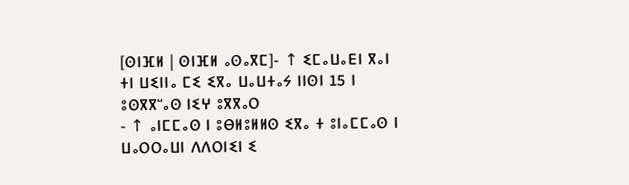[ⵙⵏⴼⵍ | ⵙⵏⴼⵍ ⴰⵙⴰⴳⵎ]- ↑ ⵉⵎⴰⵡⴰⴹⵏ ⴳⴰⵏ ⵜⵏ ⵡⵉⵏⵏⴰ ⵎⵉ ⵉⴳⴰ ⵡⴰⵡⵜⴰⵢ ⵏⵏⵙⵏ 15 ⵏ ⵓⵙⴳⴳⵯⴰⵙ ⵏⵉⵖ ⵓⴳⴳⴰⵔ
- ↑ ⴰⵏⵎⵎⴰⵙ ⵏ ⵓⴱⵍⵓⵍⵍⵙ ⵉⴳⴰ ⵜ ⵓⵏⴰⵎⵎⴰⵙ ⵏ ⵡⴰⵔⵔⴰⵡⵏ ⴷⴷⵔⵏⵉⵏ ⵉ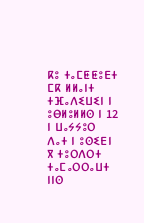ⴽⵓ ⵜⴰⵎⵟⵟⵓⴹⵜ ⵎⴽ ⵍⵍⴰⵏⵜ ⵜⴼⴰⴷⵉⵡⵉⵏ ⵏ ⵓⴱⵍⵓⵍⵍⵙ ⵏ 12 ⵏ ⵡⴰⵢⵢⵓⵔ ⴷⴰⵜ ⵏ ⵓⵙⵉⴹⵏ ⴳ ⵜⵓⵔⴷⵔⵜ ⵜⴰⵎⴰⵔⵔⴰⵡⵜ ⵏⵏⵙ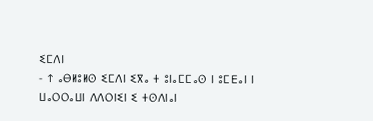ⵉⵎⴷⵏ
- ↑ ⴰⴱⵍⵓⵍⵙ ⵉⵎⴷⵏ ⵉⴳⴰ ⵜ ⵓⵏⴰⵎⵎⴰⵙ ⵏ ⵓⵎⴹⴰⵏ ⵏ ⵡⴰⵔⵔⴰⵡⵏ ⴷⴷⵔⵏⵉⵏ ⵉ ⵜⵙⴷⵏⴰⵏ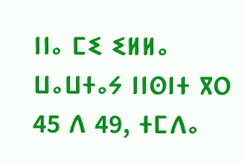ⵏⵏⴰ ⵎⵉ ⵉⵍⵍⴰ ⵡⴰⵡⵜⴰⵢ ⵏⵏⵙⵏⵜ ⴳⵔ 45 ⴷ 49, ⵜⵎⴷⴰ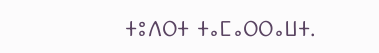ⵜⵓⴷⵔⵜ ⵜⴰⵎⴰⵔⵔⴰⵡⵜ.